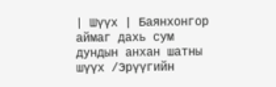| Шүүх | Баянхонгор аймаг дахь сум дундын анхан шатны шүүх /Эрүүгийн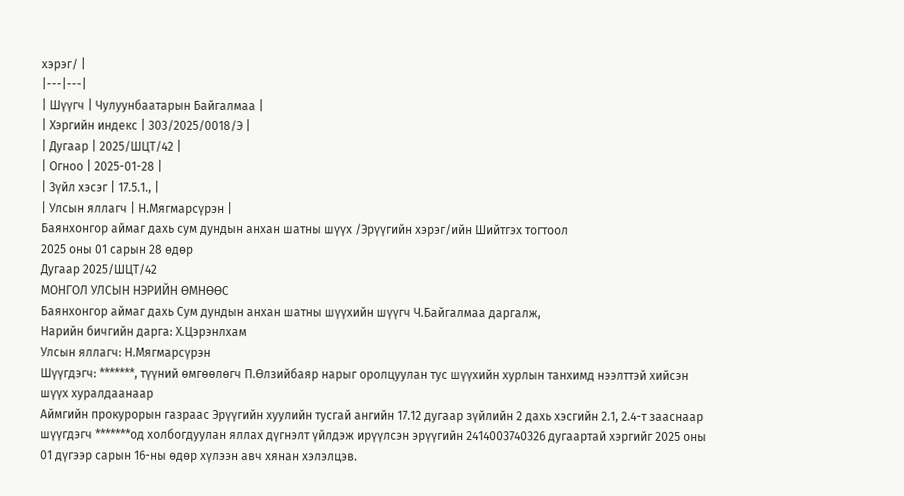хэрэг/ |
|---|---|
| Шүүгч | Чулуунбаатарын Байгалмаа |
| Хэргийн индекс | 303/2025/0018/Э |
| Дугаар | 2025/ШЦТ/42 |
| Огноо | 2025-01-28 |
| Зүйл хэсэг | 17.5.1., |
| Улсын яллагч | Н.Мягмарсүрэн |
Баянхонгор аймаг дахь сум дундын анхан шатны шүүх /Эрүүгийн хэрэг/ийн Шийтгэх тогтоол
2025 оны 01 сарын 28 өдөр
Дугаар 2025/ШЦТ/42
МОНГОЛ УЛСЫН НЭРИЙН ӨМНӨӨС
Баянхонгор аймаг дахь Сум дундын анхан шатны шүүхийн шүүгч Ч.Байгалмаа даргалж,
Нарийн бичгийн дарга: Х.Цэрэнлхам
Улсын яллагч: Н.Мягмарсүрэн
Шүүгдэгч: *******, түүний өмгөөлөгч П.Өлзийбаяр нарыг оролцуулан тус шүүхийн хурлын танхимд нээлттэй хийсэн шүүх хуралдаанаар
Аймгийн прокурорын газраас Эрүүгийн хуулийн тусгай ангийн 17.12 дугаар зүйлийн 2 дахь хэсгийн 2.1, 2.4-т зааснаар шүүгдэгч *******од холбогдуулан яллах дүгнэлт үйлдэж ирүүлсэн эрүүгийн 2414003740326 дугаартай хэргийг 2025 оны 01 дүгээр сарын 16-ны өдөр хүлээн авч хянан хэлэлцэв.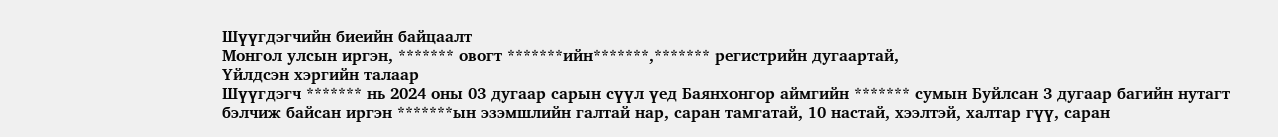Шүүгдэгчийн биеийн байцаалт
Монгол улсын иргэн, ******* овогт *******ийн*******,******* регистрийн дугаартай,
Үйлдсэн хэргийн талаар
Шүүгдэгч ******* нь 2024 оны 03 дугаар сарын сүүл үед Баянхонгор аймгийн ******* сумын Буйлсан 3 дугаар багийн нутагт бэлчиж байсан иргэн *******ын эзэмшлийн галтай нар, саран тамгатай, 10 настай, хээлтэй, халтар гүү, саран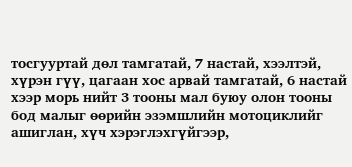тосгууртай дөл тамгатай, 7 настай, хээлтэй, хүрэн гүү, цагаан хос арвай тамгатай, 6 настай хээр морь нийт 3 тооны мал буюу олон тооны бод малыг өөрийн эзэмшлийн мотоциклийг ашиглан, хүч хэрэглэхгүйгээр,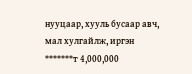нууцаар, хууль бусаар авч, мал хулгайлж, иргэн *******т 4,000,000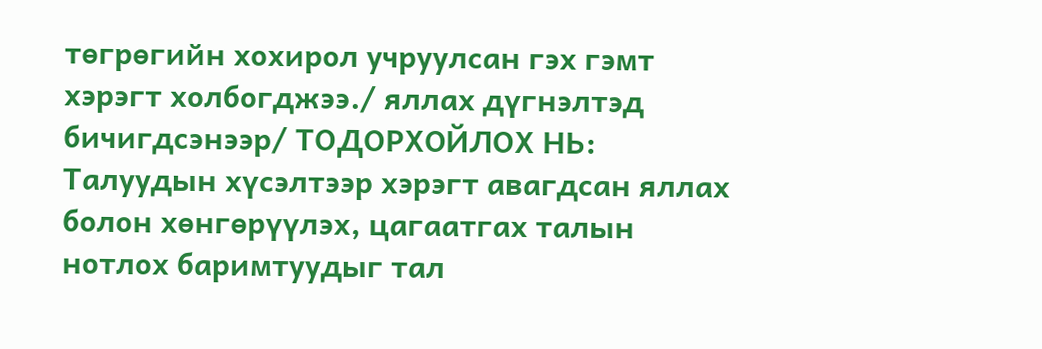төгрөгийн хохирол учруулсан гэх гэмт хэрэгт холбогджээ./ яллах дүгнэлтэд бичигдсэнээр/ ТОДОРХОЙЛОХ НЬ:
Талуудын хүсэлтээр хэрэгт авагдсан яллах болон хөнгөрүүлэх, цагаатгах талын нотлох баримтуудыг тал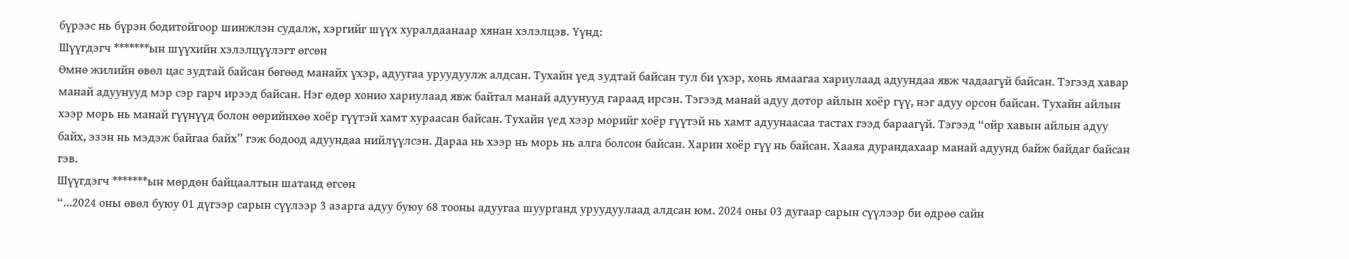бүрээс нь бүрэн бодитойгоор шинжлэн судалж, хэргийг шүүх хуралдаанаар хянан хэлэлцэв. Үүнд:
Шүүгдэгч *******ын шүүхийн хэлэлцүүлэгт өгсөн
Өмнө жилийн өвөл цас зудтай байсан бөгөөд манайх үхэр, адуугаа уруудуулж алдсан. Тухайн үед зудтай байсан тул би үхэр, хонь ямаагаа хариулаад адуундаа явж чадаагүй байсан. Тэгээд хавар манай адуунууд мэр сэр гарч ирээд байсан. Нэг өдөр хонио хариулаад явж байтал манай адуунууд гараад ирсэн. Тэгээд манай адуу дотор айлын хоёр гүү, нэг адуу орсон байсан. Тухайн айлын хээр морь нь манай гүүнүүд болон өөрийнхөө хоёр гүүтэй хамт хураасан байсан. Тухайн үед хээр морийг хоёр гүүтэй нь хамт адуунаасаа тастах гээд бараагүй. Тэгээд “ойр хавын айлын адуу байх, эзэн нь мэдэж байгаа байх” гэж бодоод адуундаа нийлүүлсэн. Дараа нь хээр нь морь нь алга болсон байсан. Харин хоёр гүү нь байсан. Хааяа дурандахаар манай адуунд байж байдаг байсан гэв.
Шүүгдэгч *******ын мөрдөн байцаалтын шатанд өгсөн
“...2024 оны өвөл буюу 01 дүгээр сарын сүүлээр 3 азарга адуу буюу 68 тооны адуугаа шуурганд уруудуулаад алдсан юм. 2024 оны 03 дугаар сарын сүүлээр би өдрөө сайн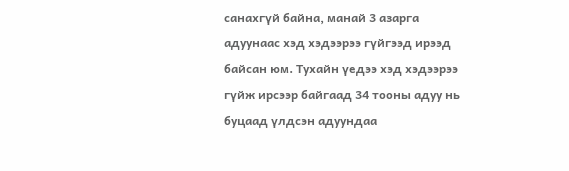санахгүй байна, манай 3 азарга адуунаас хэд хэдээрээ гүйгээд ирээд байсан юм. Тухайн үедээ хэд хэдээрээ гүйж ирсээр байгаад 34 тооны адуу нь буцаад үлдсэн адуундаа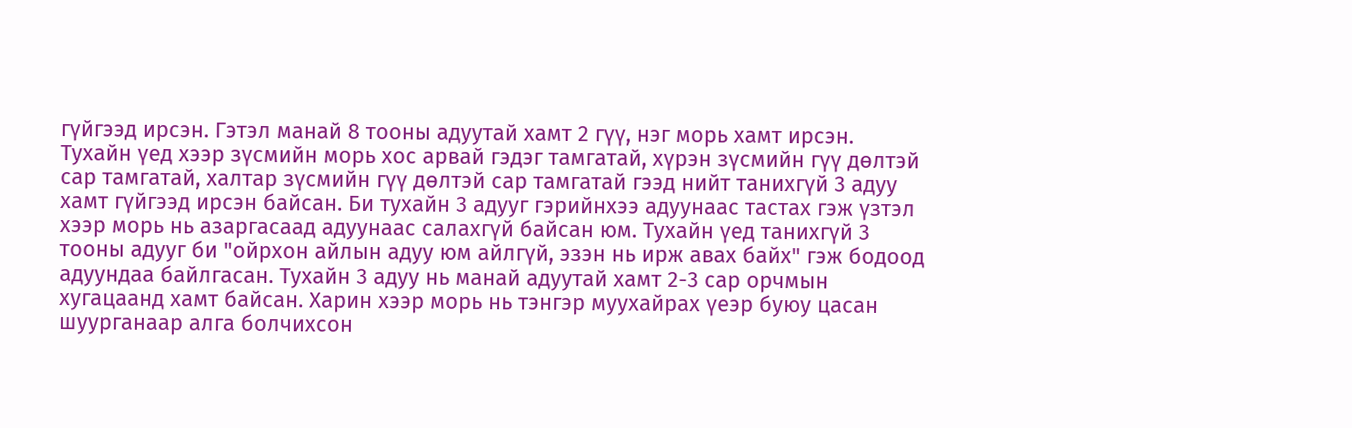гүйгээд ирсэн. Гэтэл манай 8 тооны адуутай хамт 2 гүү, нэг морь хамт ирсэн. Тухайн үед хээр зүсмийн морь хос арвай гэдэг тамгатай, хүрэн зүсмийн гүү дөлтэй сар тамгатай, халтар зүсмийн гүү дөлтэй сар тамгатай гээд нийт танихгүй 3 адуу хамт гүйгээд ирсэн байсан. Би тухайн 3 адууг гэрийнхээ адуунаас тастах гэж үзтэл хээр морь нь азаргасаад адуунаас салахгүй байсан юм. Тухайн үед танихгүй 3 тооны адууг би "ойрхон айлын адуу юм айлгүй, эзэн нь ирж авах байх" гэж бодоод адуундаа байлгасан. Тухайн 3 адуу нь манай адуутай хамт 2-3 сар орчмын хугацаанд хамт байсан. Харин хээр морь нь тэнгэр муухайрах үеэр буюу цасан шуурганаар алга болчихсон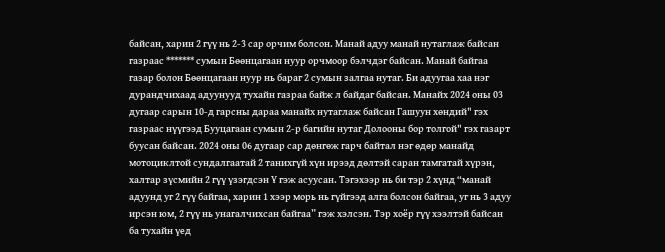байсан, харин 2 гүү нь 2-3 сар орчим болсон. Манай адуу манай нутаглаж байсан газраас ******* сумын Бөөнцагаан нуур орчмоор бэлчдэг байсан. Манай байгаа газар болон Бөөнцагаан нуур нь бараг 2 сумын залгаа нутаг. Би адуугаа хаа нэг дурандчихаад адуунууд тухайн газраа байж л байдаг байсан. Манайх 2024 оны 03 дугаар сарын 10-д гарсны дараа манайх нутаглаж байсан Гашуун хөндий" гэх газраас нүүгээд Бууцагаан сумын 2-р багийн нутаг Долооны бор толгой" гэх газарт буусан байсан. 2024 оны 06 дугаар сар дөнгөж гарч байтал нэг өдөр манайд мотоциклтой сундалгаатай 2 танихгүй хүн ирээд дөлтэй саран тамгатай хүрэн, халтар зүсмийн 2 гүү үзэгдсэн Ү гэж асуусан. Тэгэхээр нь би тэр 2 хүнд “манай адуунд уг 2 гүү байгаа, харин 1 хээр морь нь гүйгээд алга болсон байгаа, уг нь 3 адуу ирсэн юм, 2 гүү нь унагалчихсан байгаа” гэж хэлсэн. Тэр хоёр гүү хээлтэй байсан ба тухайн үед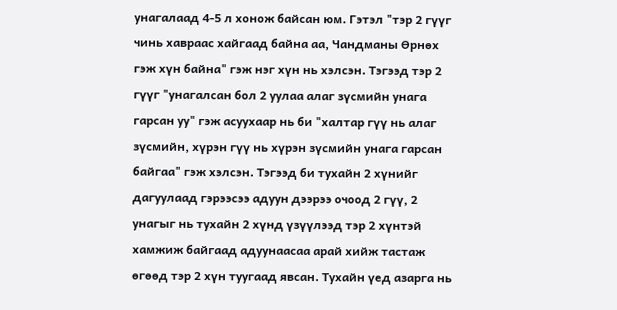унагалаад 4-5 л хонож байсан юм. Гэтэл "тэр 2 гүүг чинь хавраас хайгаад байна аа, Чандманы Өрнөх гэж хүн байна" гэж нэг хүн нь хэлсэн. Тэгээд тэр 2 гүүг "унагалсан бол 2 уулаа алаг зүсмийн унага гарсан уу" гэж асуухаар нь би "халтар гүү нь алаг зүсмийн, хүрэн гүү нь хүрэн зүсмийн унага гарсан байгаа" гэж хэлсэн. Тэгээд би тухайн 2 хүнийг дагуулаад гэрээсээ адуун дээрээ очоод 2 гүү, 2 унагыг нь тухайн 2 хүнд үзүүлээд тэр 2 хүнтэй хамжиж байгаад адуунаасаа арай хийж тастаж өгөөд тэр 2 хүн туугаад явсан. Тухайн үед азарга нь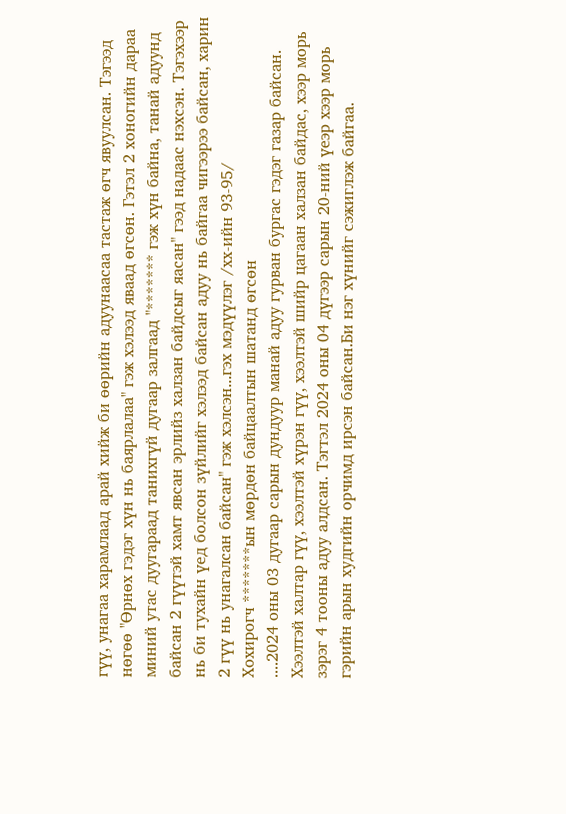гүү, унагаа харамлаад арай хийж би өөрийн адуунаасаа тастаж өгч явуулсан. Тэгээд нөгөө "Өрнөх гэдэг хүн нь баярлалаа" гэж хэлээд яваад өгсөн. Гэтэл 2 хоногийн дараа миний утас дуугараад танихгүй дугаар залгаад "******* гэж хүн байна, танай адуунд байсан 2 гүүтэй хамт явсан эрлийз халзан байдсыг яасан" гээд надаас нэхсэн. Тэгэхээр нь би тухайн үед болсон зүйлийг хэлээд байсан адуу нь байгаа чигээрээ байсан, харин 2 гүү нь унагалсан байсан" гэж хэлсэн...гэх мэдүүлэг /хх-ийн 93-95/
Хохирогч *******ын мөрдөн байцаалтын шатанд өгсөн
....2024 оны 03 дугаар сарын дундуур манай адуу гурван бургас гэдэг газар байсан. Хээлтэй халтар гүү, хээлтэй хүрэн гүү, хээлтэй шийр цагаан халзан байдас, хээр морь зэрэг 4 тооны адуу алдсан. Тэгтэл 2024 оны 04 дүгээр сарын 20-ний үеэр хээр морь гэрийн арын худгийн орчимд ирсэн байсан.Би нэг хүнийг сэжиглэж байгаа.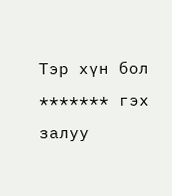Тэр хүн бол ******* гэх залуу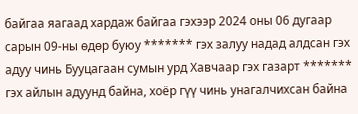байгаа яагаад хардаж байгаа гэхээр 2024 оны 06 дугаар сарын 09-ны өдөр буюу ******* гэх залуу надад алдсан гэх адуу чинь Бууцагаан сумын урд Хавчаар гэх газарт ******* гэх айлын адуунд байна, хоёр гүү чинь унагалчихсан байна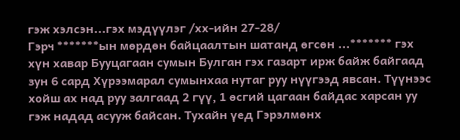гэж хэлсэн...гэх мэдүүлэг /хх-ийн 27-28/
Гэрч *******ын мөрдөн байцаалтын шатанд өгсөн ...******* гэх хүн хавар Бууцагаан сумын Булган гэх газарт ирж байж байгаад зун 6 сард Хүрээмарал сумынхаа нутаг руу нүүгээд явсан. Түүнээс хойш ах над руу залгаад 2 гүү, 1 өсгий цагаан байдас харсан уу гэж надад асууж байсан. Тухайн үед Гэрэлмөнх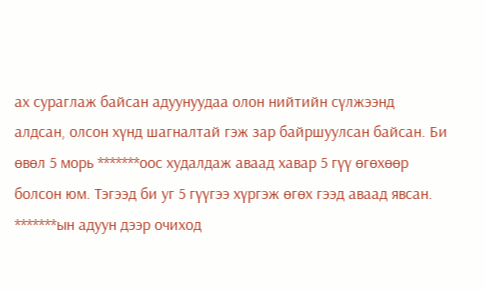ах сураглаж байсан адуунуудаа олон нийтийн сүлжээнд алдсан, олсон хүнд шагналтай гэж зар байршуулсан байсан. Би өвөл 5 морь *******оос худалдаж аваад хавар 5 гүү өгөхөөр болсон юм. Тэгээд би уг 5 гүүгээ хүргэж өгөх гээд аваад явсан. *******ын адуун дээр очиход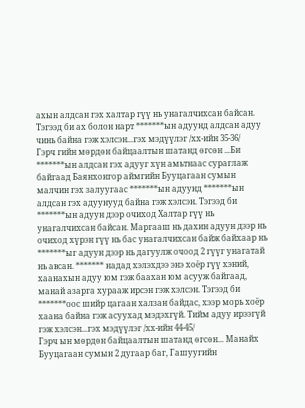ахын алдсан гэх халтар гүү нь унагалчихсан байсан. Тэгээд би ах болон нарт *******ын адуунд алдсан адуу чинь байна гэж хэлсэн...гэх мэдүүлэг /хх-ийн 35-36/
Гэрч гийн мөрдөн байцаалтын шатанд өгсөн ...Би *******ын алдсан гэх адууг хүн амьтнаас сураглаж байгаад Баянхонгор аймгийн Бууцагаан сумын малчин гэх залуугаас *******ын адуунд *******ын алдсан гэх адуунууд байна гэж хэлсэн. Тэгээд би *******ын адуун дээр очиход Халтар гүү нь унагалчихсан байсан. Маргааш нь дахин адуун дээр нь очиход хүрэн гүү нь бас унагалчихсан байж байхаар нь *******ыг адуун дээр нь дагуулж очоод 2 гүүг унагатай нь авсан. ******* надад хэлэхдээ энэ хоёр гүү хэний, хаанахын адуу юм гэж баахан юм асууж байгаад, манай азарга хурааж ирсэн гэж хэлсэн. Тэгээд би *******оос шийр цагаан халзан байдас, хээр морь хоёр хаана байна гэж асуухад мэдэхгүй. Тийм адуу ирээгүй гэж хэлсэн...гэх мэдүүлэг /хх-ийн 44-45/
Гэрч ын мөрдөн байцаалтын шатанд өгсөн... Манайх Бууцагаан сумын 2 дугаар баг, Гашуугийн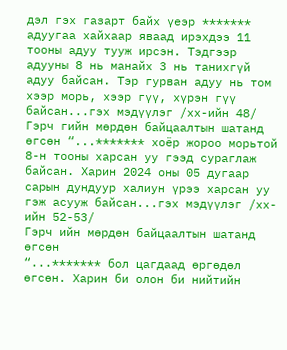дэл гэх газарт байх үеэр ******* адуугаа хайхаар яваад ирэхдээ 11 тооны адуу тууж ирсэн. Тэдгээр адууны 8 нь манайх 3 нь танихгүй адуу байсан. Тэр гурван адуу нь том хээр морь, хээр гүү, хүрэн гүү байсан...гэх мэдүүлэг /хх-ийн 48/
Гэрч гийн мөрдөн байцаалтын шатанд өгсөн “...******* хоёр жороо морьтой 8-н тооны харсан уу гээд сураглаж байсан. Харин 2024 оны 05 дугаар сарын дундуур халиун үрээ харсан уу гэж асууж байсан...гэх мэдүүлэг /хх-ийн 52-53/
Гэрч ийн мөрдөн байцаалтын шатанд өгсөн
“...******* бол цагдаад өргөдөл өгсөн. Харин би олон би нийтийн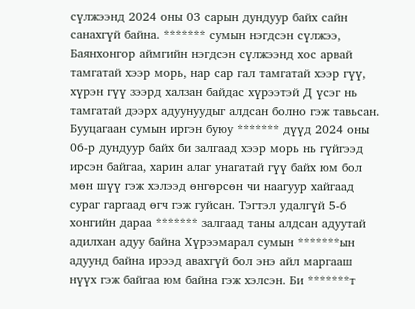сүлжээнд 2024 оны 03 сарын дундуур байх сайн санахгүй байна. ******* сумын нэгдсэн сүлжээ, Баянхонгор аймгийн нэгдсэн сүлжээнд хос арвай тамгатай хээр морь, нар сар гал тамгатай хээр гүү, хүрэн гүү зээрд халзан байдас хүрээтэй Д үсэг нь тамгатай дээрх адуунуудыг алдсан болно гэж тавьсан. Бууцагаан сумын иргэн буюу ******* дүүд 2024 оны 06-р дундуур байх би залгаад хээр морь нь гүйгээд ирсэн байгаа, харин алаг унагатай гүү байх юм бол мөн шүү гэж хэлээд өнгөрсөн чи наагуур хайгаад сураг гаргаад өгч гэж гуйсан. Тэгтэл удалгүй 5-6 хонгийн дараа ******* залгаад таны алдсан адуутай адилхан адуу байна Хүрээмарал сумын *******ын адуунд байна ирээд авахгүй бол энэ айл маргааш нүүх гэж байгаа юм байна гэж хэлсэн. Би *******т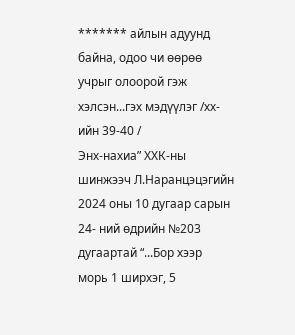******* айлын адуунд байна, одоо чи өөрөө учрыг олоорой гэж хэлсэн...гэх мэдүүлэг /хх-ийн 39-40 /
Энх-нахиа” ХХК-ны шинжээч Л.Наранцэцэгийн 2024 оны 10 дугаар сарын 24- ний өдрийн №203 дугаартай “...Бор хээр морь 1 ширхэг, 5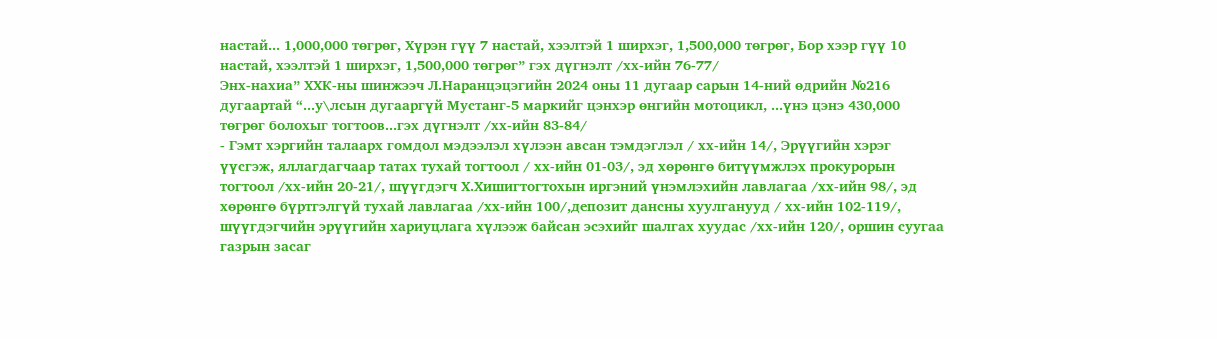настай... 1,000,000 төгрөг, Хүрэн гүү 7 настай, хээлтэй 1 ширхэг, 1,500,000 төгрөг, Бор хээр гүү 10 настай, хээлтэй 1 ширхэг, 1,500,000 төгрөг” гэх дүгнэлт /хх-ийн 76-77/
Энх-нахиа” ХХК-ны шинжээч Л.Наранцэцэгийн 2024 оны 11 дугаар сарын 14-ний өдрийн №216 дугаартай “...у\лсын дугааргүй Мустанг-5 маркийг цэнхэр өнгийн мотоцикл, ...үнэ цэнэ 430,000 төгрөг болохыг тогтоов...гэх дүгнэлт /хх-ийн 83-84/
- Гэмт хэргийн талаарх гомдол мэдээлэл хүлээн авсан тэмдэглэл / хх-ийн 14/, Эрүүгийн хэрэг үүсгэж, яллагдагчаар татах тухай тогтоол / хх-ийн 01-03/, эд хөрөнгө битүүмжлэх прокурорын тогтоол /хх-ийн 20-21/, шүүгдэгч Х.Хишигтогтохын иргэний үнэмлэхийн лавлагаа /хх-ийн 98/, эд хөрөнгө бүртгэлгүй тухай лавлагаа /хх-ийн 100/,депозит дансны хуулганууд / хх-ийн 102-119/, шүүгдэгчийн эрүүгийн хариуцлага хүлээж байсан эсэхийг шалгах хуудас /хх-ийн 120/, оршин суугаа газрын засаг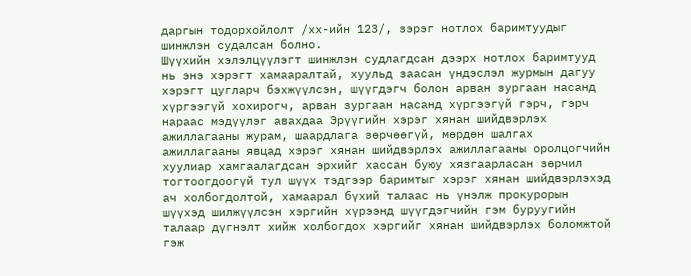даргын тодорхойлолт /хх-ийн 123/, зэрэг нотлох баримтуудыг шинжлэн судалсан болно.
Шүүхийн хэлэлцүүлэгт шинжлэн судлагдсан дээрх нотлох баримтууд нь энэ хэрэгт хамааралтай, хуульд заасан үндэслэл журмын дагуу хэрэгт цугларч бэхжүүлсэн, шүүгдэгч болон арван зургаан насанд хүргээгүй хохирогч, арван зургаан насанд хүргээгүй гэрч, гэрч нараас мэдүүлэг авахдаа Эрүүгийн хэрэг хянан шийдвэрлэх ажиллагааны журам, шаардлага зөрчөөгүй, мөрдөн шалгах ажиллагааны явцад хэрэг хянан шийдвэрлэх ажиллагааны оролцогчийн хуулиар хамгаалагдсан эрхийг хассан буюу хязгаарласан зөрчил тогтоогдоогүй тул шүүх тэдгээр баримтыг хэрэг хянан шийдвэрлэхэд ач холбогдолтой, хамаарал бүхий талаас нь үнэлж прокурорын шүүхэд шилжүүлсэн хэргийн хүрээнд шүүгдэгчийн гэм буруугийн талаар дүгнэлт хийж холбогдох хэргийг хянан шийдвэрлэх боломжтой гэж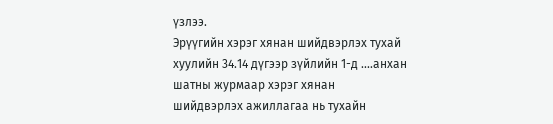үзлээ.
Эрүүгийн хэрэг хянан шийдвэрлэх тухай хуулийн 34.14 дүгээр зүйлийн 1-д ....анхан шатны журмаар хэрэг хянан шийдвэрлэх ажиллагаа нь тухайн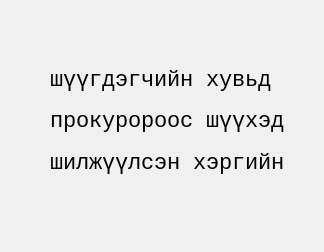шүүгдэгчийн хувьд прокуророос шүүхэд шилжүүлсэн хэргийн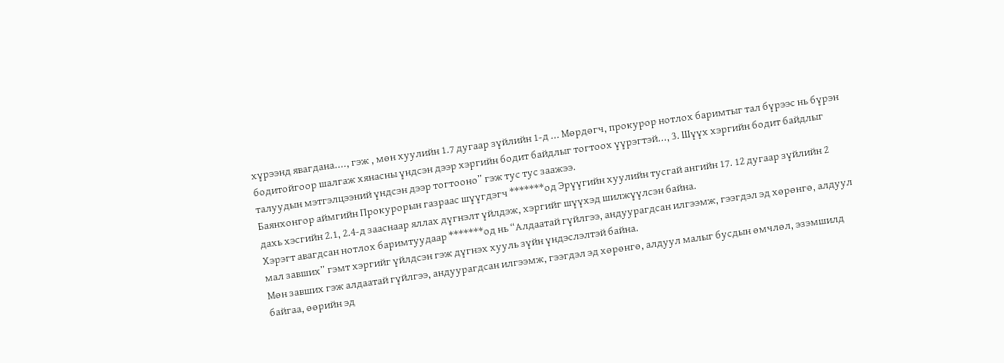хүрээнд явагдана...., гэж , мөн хуулийн 1.7 дугаар зүйлийн 1-д ... Мөрдөгч, прокурор нотлох баримтыг тал бүрээс нь бүрэн бодитойгоор шалгаж хянасны үндсэн дээр хэргийн бодит байдлыг тогтоох үүрэгтэй..., 3. Шүүх хэргийн бодит байдлыг талуудын мэтгэлцээний үндсэн дээр тогтооно” гэж тус тус заажээ.
Баянхонгор аймгийн Прокурорын газраас шүүгдэгч *******од Эрүүгийн хуулийн тусгай ангийн 17. 12 дугаар зүйлийн 2 дахь хэсгийн 2.1, 2.4-д зааснаар яллах дүгнэлт үйлдэж, хэргийг шүүхэд шилжүүлсэн байна.
Хэрэгт авагдсан нотлох баримтуудаар *******од нь “Алдаатай гүйлгээ, андуурагдсан илгээмж, гээгдэл эд хөрөнгө, алдуул мал завших” гэмт хэргийг үйлдсэн гэж дүгнэх хууль зүйн үндэслэлтэй байна.
Мөн завших гэж алдаатай гүйлгээ, андуурагдсан илгээмж, гээгдэл эд хөрөнгө, алдуул малыг бусдын өмчлөл, эзэмшилд байгаа, өөрийн эд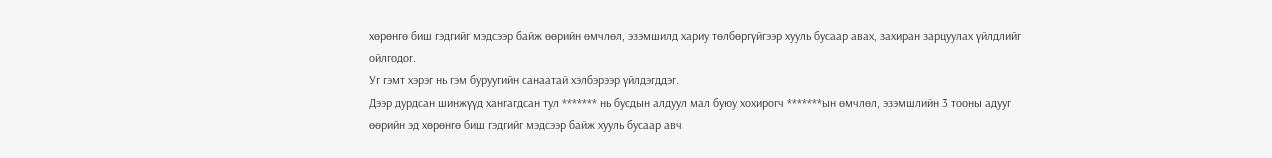хөрөнгө биш гэдгийг мэдсээр байж өөрийн өмчлөл, эзэмшилд хариу төлбөргүйгээр хууль бусаар авах, захиран зарцуулах үйлдлийг ойлгодог.
Уг гэмт хэрэг нь гэм буруугийн санаатай хэлбэрээр үйлдэгддэг.
Дээр дурдсан шинжүүд хангагдсан тул ******* нь бусдын алдуул мал буюу хохирогч *******ын өмчлөл, эзэмшлийн 3 тооны адууг өөрийн эд хөрөнгө биш гэдгийг мэдсээр байж хууль бусаар авч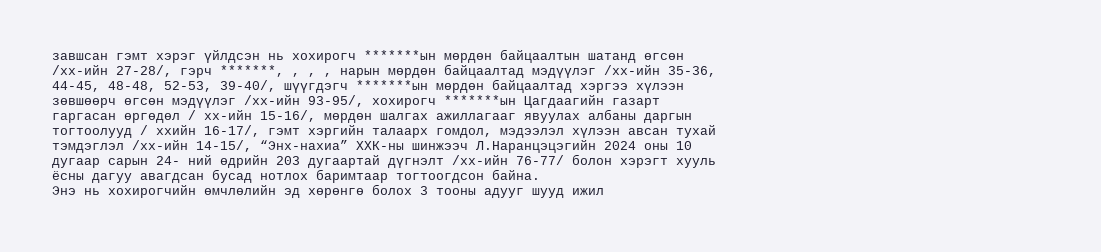завшсан гэмт хэрэг үйлдсэн нь хохирогч *******ын мөрдөн байцаалтын шатанд өгсөн /хх-ийн 27-28/, гэрч *******, , , , нарын мөрдөн байцаалтад мэдүүлэг /хх-ийн 35-36, 44-45, 48-48, 52-53, 39-40/, шүүгдэгч *******ын мөрдөн байцаалтад хэргээ хүлээн зөвшөөрч өгсөн мэдүүлэг /хх-ийн 93-95/, хохирогч *******ын Цагдаагийн газарт гаргасан өргөдөл / хх-ийн 15-16/, мөрдөн шалгах ажиллагааг явуулах албаны даргын тогтоолууд / ххийн 16-17/, гэмт хэргийн талаарх гомдол, мэдээлэл хүлээн авсан тухай тэмдэглэл /хх-ийн 14-15/, “Энх-нахиа” ХХК-ны шинжээч Л.Наранцэцэгийн 2024 оны 10 дугаар сарын 24- ний өдрийн 203 дугаартай дүгнэлт /хх-ийн 76-77/ болон хэрэгт хууль ёсны дагуу авагдсан бусад нотлох баримтаар тогтоогдсон байна.
Энэ нь хохирогчийн өмчлөлийн эд хөрөнгө болох 3 тооны адууг шууд ижил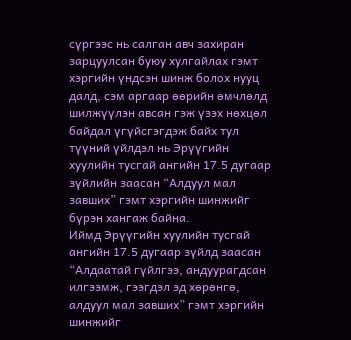сүргээс нь салган авч захиран зарцуулсан буюу хулгайлах гэмт хэргийн үндсэн шинж болох нууц далд, сэм аргаар өөрийн өмчлөлд шилжүүлэн авсан гэж үзэх нөхцөл байдал үгүйсгэгдэж байх тул түүний үйлдэл нь Эрүүгийн хуулийн тусгай ангийн 17.5 дугаар зүйлийн заасан “Алдуул мал завших” гэмт хэргийн шинжийг бүрэн хангаж байна.
Иймд Эрүүгийн хуулийн тусгай ангийн 17.5 дугаар зүйлд заасан “Алдаатай гүйлгээ, андуурагдсан илгээмж, гээгдэл эд хөрөнгө, алдуул мал завших” гэмт хэргийн шинжийг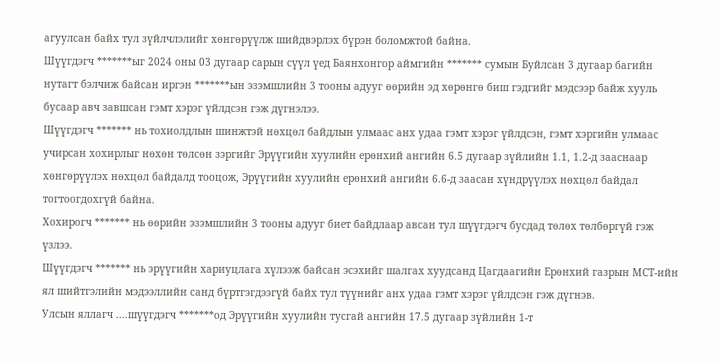агуулсан байх тул зүйлчлэлийг хөнгөрүүлж шийдвэрлэх бүрэн боломжтой байна.
Шүүгдэгч *******ыг 2024 оны 03 дугаар сарын сүүл үед Баянхонгор аймгийн ******* сумын Буйлсан 3 дугаар багийн нутагт бэлчиж байсан иргэн *******ын эзэмшлийн 3 тооны адууг өөрийн эд хөрөнгө биш гэдгийг мэдсээр байж хууль бусаар авч завшсан гэмт хэрэг үйлдсэн гэж дүгнэлээ.
Шүүгдэгч ******* нь тохиолдлын шинжтэй нөхцөл байдлын улмаас анх удаа гэмт хэрэг үйлдсэн, гэмт хэргийн улмаас учирсан хохирлыг нөхөн төлсөн зэргийг Эрүүгийн хуулийн ерөнхий ангийн 6.5 дугаар зүйлийн 1.1, 1.2-д зааснаар хөнгөрүүлэх нөхцөл байдалд тооцож, Эрүүгийн хуулийн ерөнхий ангийн 6.6-д заасан хүндрүүлэх нөхцөл байдал тогтоогдохгүй байна.
Хохирогч ******* нь өөрийн эзэмшлийн 3 тооны адууг биет байдлаар авсан тул шүүгдэгч бусдад төлөх төлбөргүй гэж үзлээ.
Шүүгдэгч ******* нь эрүүгийн хариуцлага хүлээж байсан эсэхийг шалгах хуудсанд Цагдаагийн Ерөнхий газрын МСТ-ийн ял шийтгэлийн мэдээллийн санд бүртгэгдээгүй байх тул түүнийг анх удаа гэмт хэрэг үйлдсэн гэж дүгнэв.
Улсын яллагч ....шүүгдэгч *******од Эрүүгийн хуулийн тусгай ангийн 17.5 дугаар зүйлийн 1-т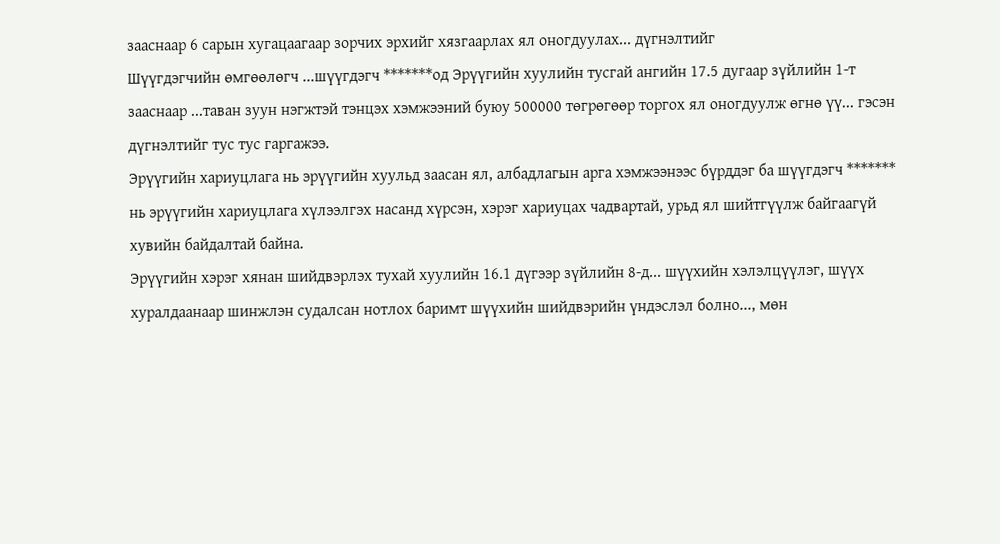зааснаар 6 сарын хугацаагаар зорчих эрхийг хязгаарлах ял оногдуулах... дүгнэлтийг
Шүүгдэгчийн өмгөөлөгч ...шүүгдэгч *******од Эрүүгийн хуулийн тусгай ангийн 17.5 дугаар зүйлийн 1-т зааснаар ...таван зуун нэгжтэй тэнцэх хэмжээний буюу 500000 төгрөгөөр торгох ял оногдуулж өгнө үү... гэсэн дүгнэлтийг тус тус гаргажээ.
Эрүүгийн хариуцлага нь эрүүгийн хуульд заасан ял, албадлагын арга хэмжээнээс бүрддэг ба шүүгдэгч ******* нь эрүүгийн хариуцлага хүлээлгэх насанд хүрсэн, хэрэг хариуцах чадвартай, урьд ял шийтгүүлж байгаагүй хувийн байдалтай байна.
Эрүүгийн хэрэг хянан шийдвэрлэх тухай хуулийн 16.1 дүгээр зүйлийн 8-д... шүүхийн хэлэлцүүлэг, шүүх хуралдаанаар шинжлэн судалсан нотлох баримт шүүхийн шийдвэрийн үндэслэл болно..., мөн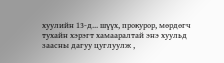хуулийн 13-д... шүүх, прокурор, мөрдөгч тухайн хэрэгт хамааралтай энэ хуульд заасны дагуу цуглуулж ,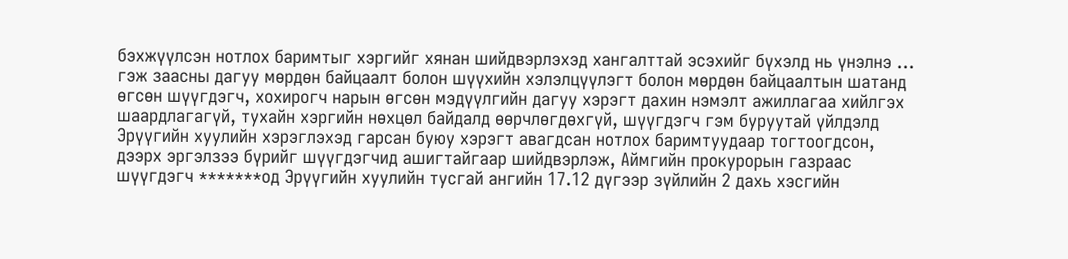бэхжүүлсэн нотлох баримтыг хэргийг хянан шийдвэрлэхэд хангалттай эсэхийг бүхэлд нь үнэлнэ ... гэж заасны дагуу мөрдөн байцаалт болон шүүхийн хэлэлцүүлэгт болон мөрдөн байцаалтын шатанд өгсөн шүүгдэгч, хохирогч нарын өгсөн мэдүүлгийн дагуу хэрэгт дахин нэмэлт ажиллагаа хийлгэх шаардлагагүй, тухайн хэргийн нөхцөл байдалд өөрчлөгдөхгүй, шүүгдэгч гэм буруутай үйлдэлд Эрүүгийн хуулийн хэрэглэхэд гарсан буюу хэрэгт авагдсан нотлох баримтуудаар тогтоогдсон, дээрх эргэлзээ бүрийг шүүгдэгчид ашигтайгаар шийдвэрлэж, Аймгийн прокурорын газраас шүүгдэгч *******од Эрүүгийн хуулийн тусгай ангийн 17.12 дүгээр зүйлийн 2 дахь хэсгийн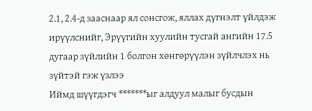2.1, 2.4-д зааснаар ял сонсгож, яллах дүгнэлт үйлдэж ирүүлснийг, Эрүүгийн хуулийн тусгай ангийн 17.5 дугаар зүйлийн 1 болгон хөнгөрүүлэн зүйлчлэх нь зүйтэй гэж үзлээ
Иймд шүүгдэгч *******ыг алдуул малыг бусдын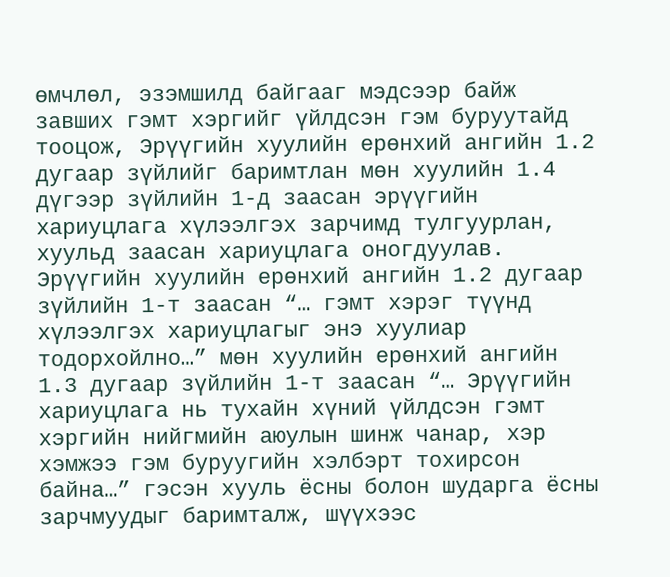өмчлөл, эзэмшилд байгааг мэдсээр байж завших гэмт хэргийг үйлдсэн гэм буруутайд тооцож, Эрүүгийн хуулийн ерөнхий ангийн 1.2 дугаар зүйлийг баримтлан мөн хуулийн 1.4 дүгээр зүйлийн 1-д заасан эрүүгийн хариуцлага хүлээлгэх зарчимд тулгуурлан, хуульд заасан хариуцлага оногдуулав.
Эрүүгийн хуулийн ерөнхий ангийн 1.2 дугаар зүйлийн 1-т заасан “… гэмт хэрэг түүнд хүлээлгэх хариуцлагыг энэ хуулиар тодорхойлно…” мөн хуулийн ерөнхий ангийн 1.3 дугаар зүйлийн 1-т заасан “… Эрүүгийн хариуцлага нь тухайн хүний үйлдсэн гэмт хэргийн нийгмийн аюулын шинж чанар, хэр хэмжээ гэм буруугийн хэлбэрт тохирсон байна…” гэсэн хууль ёсны болон шударга ёсны зарчмуудыг баримталж, шүүхээс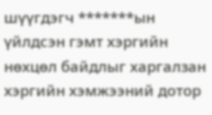шүүгдэгч *******ын үйлдсэн гэмт хэргийн нөхцөл байдлыг харгалзан хэргийн хэмжээний дотор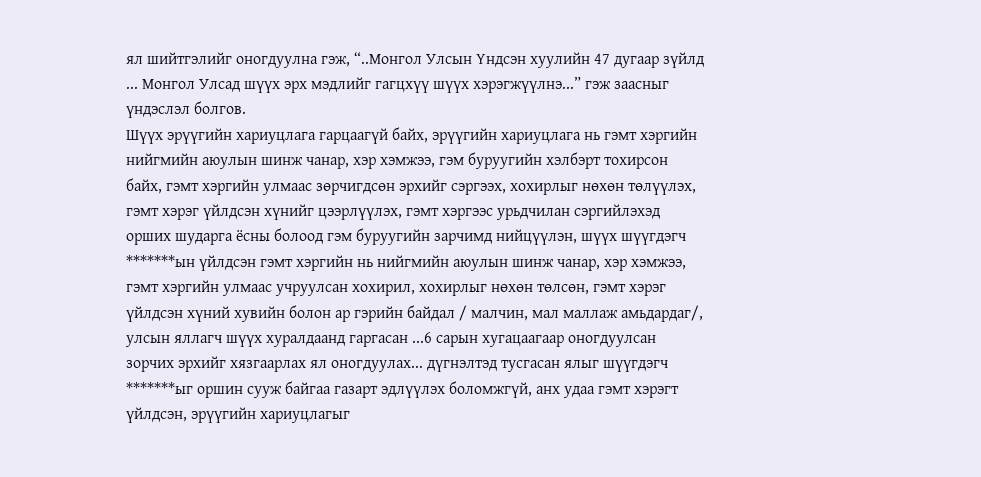ял шийтгэлийг оногдуулна гэж, “..Монгол Улсын Үндсэн хуулийн 47 дугаар зүйлд ... Монгол Улсад шүүх эрх мэдлийг гагцхүү шүүх хэрэгжүүлнэ...” гэж заасныг үндэслэл болгов.
Шүүх эрүүгийн хариуцлага гарцаагүй байх, эрүүгийн хариуцлага нь гэмт хэргийн нийгмийн аюулын шинж чанар, хэр хэмжээ, гэм буруугийн хэлбэрт тохирсон байх, гэмт хэргийн улмаас зөрчигдсөн эрхийг сэргээх, хохирлыг нөхөн төлүүлэх, гэмт хэрэг үйлдсэн хүнийг цээрлүүлэх, гэмт хэргээс урьдчилан сэргийлэхэд орших шударга ёсны болоод гэм буруугийн зарчимд нийцүүлэн, шүүх шүүгдэгч *******ын үйлдсэн гэмт хэргийн нь нийгмийн аюулын шинж чанар, хэр хэмжээ, гэмт хэргийн улмаас учруулсан хохирил, хохирлыг нөхөн төлсөн, гэмт хэрэг үйлдсэн хүний хувийн болон ар гэрийн байдал / малчин, мал маллаж амьдардаг/, улсын яллагч шүүх хуралдаанд гаргасан ...6 сарын хугацаагаар оногдуулсан зорчих эрхийг хязгаарлах ял оногдуулах... дүгнэлтэд тусгасан ялыг шүүгдэгч *******ыг оршин сууж байгаа газарт эдлүүлэх боломжгүй, анх удаа гэмт хэрэгт үйлдсэн, эрүүгийн хариуцлагыг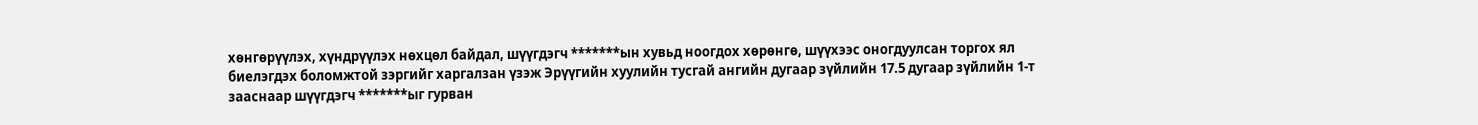хөнгөрүүлэх, хүндрүүлэх нөхцөл байдал, шүүгдэгч *******ын хувьд ноогдох хөрөнгө, шүүхээс оногдуулсан торгох ял биелэгдэх боломжтой зэргийг харгалзан үзэж Эрүүгийн хуулийн тусгай ангийн дугаар зүйлийн 17.5 дугаар зүйлийн 1-т зааснаар шүүгдэгч *******ыг гурван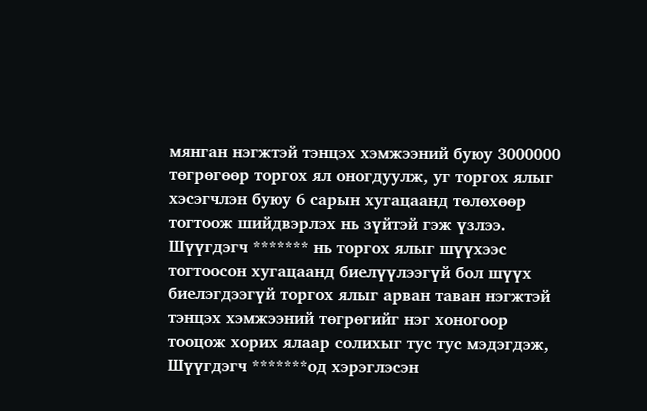мянган нэгжтэй тэнцэх хэмжээний буюу 3000000 төгрөгөөр торгох ял оногдуулж, уг торгох ялыг хэсэгчлэн буюу 6 сарын хугацаанд төлөхөөр тогтоож шийдвэрлэх нь зүйтэй гэж үзлээ.
Шүүгдэгч ******* нь торгох ялыг шүүхээс тогтоосон хугацаанд биелүүлээгүй бол шүүх биелэгдээгүй торгох ялыг арван таван нэгжтэй тэнцэх хэмжээний төгрөгийг нэг хоногоор тооцож хорих ялаар солихыг тус тус мэдэгдэж,
Шүүгдэгч *******од хэрэглэсэн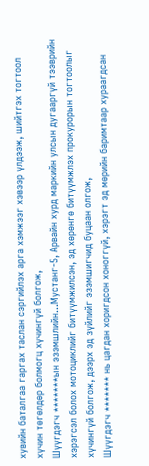хувийн баталгаа гаргах таслан сэргийлэх арга хэмжээг хэвээр үлдээж, шийтгэх тогтоол хүчин төгөлдөр болмогц хүчингүй болгож,
Шүүгдэгч *******ын эзэмшлийн...Мустанг-5, Арвайн хурд маркийн улсын дугааргүй тээврийн хэрэгсэл болох мотоциклийг битүүмжилсэн, эд хөрөнгө битүүмжлэх прокурорын тогтоолыг хүчингүй болгож, дээрх эд зүйлийг эзэмшигчид буцаан олгож,
Шүүгдэгч ******* нь цагдан хоригдсон хоноггүй, хэрэгт эд мөрийн баримтаар хураагдсан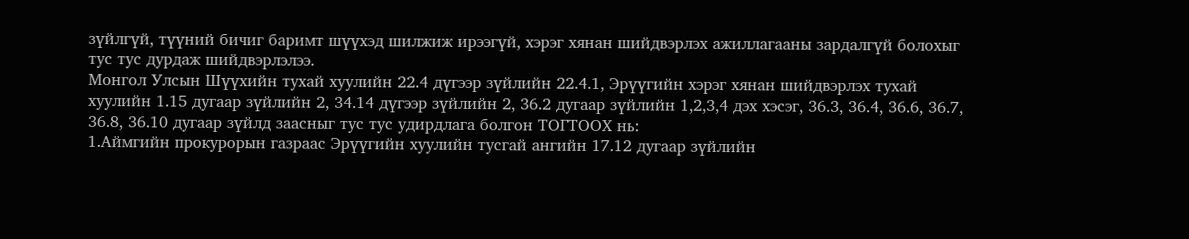зүйлгүй, түүний бичиг баримт шүүхэд шилжиж ирээгүй, хэрэг хянан шийдвэрлэх ажиллагааны зардалгүй болохыг тус тус дурдаж шийдвэрлэлээ.
Монгол Улсын Шүүхийн тухай хуулийн 22.4 дүгээр зүйлийн 22.4.1, Эрүүгийн хэрэг хянан шийдвэрлэх тухай хуулийн 1.15 дугаар зүйлийн 2, 34.14 дүгээр зүйлийн 2, 36.2 дугаар зүйлийн 1,2,3,4 дэх хэсэг, 36.3, 36.4, 36.6, 36.7, 36.8, 36.10 дугаар зүйлд заасныг тус тус удирдлага болгон ТОГТООХ нь:
1.Аймгийн прокурорын газраас Эрүүгийн хуулийн тусгай ангийн 17.12 дугаар зүйлийн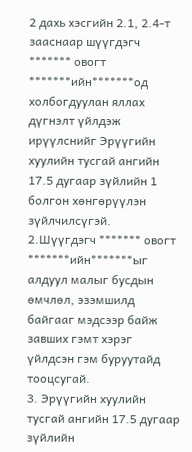2 дахь хэсгийн 2.1, 2.4-т зааснаар шүүгдэгч ******* овогт *******ийн*******од холбогдуулан яллах дүгнэлт үйлдэж ирүүлснийг Эрүүгийн хуулийн тусгай ангийн 17.5 дугаар зүйлийн 1 болгон хөнгөрүүлэн зүйлчилсүгэй.
2.Шүүгдэгч ******* овогт *******ийн*******ыг алдуул малыг бусдын өмчлөл, эзэмшилд байгааг мэдсээр байж завших гэмт хэрэг үйлдсэн гэм буруутайд тооцсугай.
3. Эрүүгийн хуулийн тусгай ангийн 17.5 дугаар зүйлийн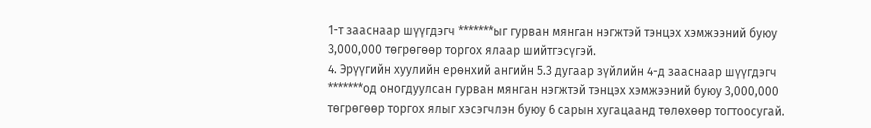1-т зааснаар шүүгдэгч *******ыг гурван мянган нэгжтэй тэнцэх хэмжээний буюу 3,000,000 төгрөгөөр торгох ялаар шийтгэсүгэй.
4. Эрүүгийн хуулийн ерөнхий ангийн 5.3 дугаар зүйлийн 4-д зааснаар шүүгдэгч *******од оногдуулсан гурван мянган нэгжтэй тэнцэх хэмжээний буюу 3,000,000 төгрөгөөр торгох ялыг хэсэгчлэн буюу 6 сарын хугацаанд төлөхөөр тогтоосугай.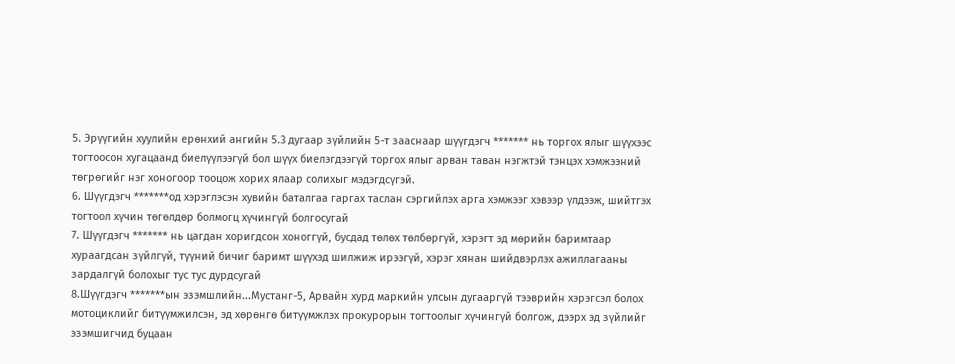5. Эрүүгийн хуулийн ерөнхий ангийн 5.3 дугаар зүйлийн 5-т зааснаар шүүгдэгч ******* нь торгох ялыг шүүхээс тогтоосон хугацаанд биелүүлээгүй бол шүүх биелэгдээгүй торгох ялыг арван таван нэгжтэй тэнцэх хэмжээний төгрөгийг нэг хоногоор тооцож хорих ялаар солихыг мэдэгдсүгэй.
6. Шүүгдэгч *******од хэрэглэсэн хувийн баталгаа гаргах таслан сэргийлэх арга хэмжээг хэвээр үлдээж, шийтгэх тогтоол хүчин төгөлдөр болмогц хүчингүй болгосугай
7. Шүүгдэгч ******* нь цагдан хоригдсон хоноггүй, бусдад төлөх төлбөргүй, хэрэгт эд мөрийн баримтаар хураагдсан зүйлгүй, түүний бичиг баримт шүүхэд шилжиж ирээгүй, хэрэг хянан шийдвэрлэх ажиллагааны зардалгүй болохыг тус тус дурдсугай
8.Шүүгдэгч *******ын эзэмшлийн...Мустанг-5, Арвайн хурд маркийн улсын дугааргүй тээврийн хэрэгсэл болох мотоциклийг битүүмжилсэн, эд хөрөнгө битүүмжлэх прокурорын тогтоолыг хүчингүй болгож, дээрх эд зүйлийг эзэмшигчид буцаан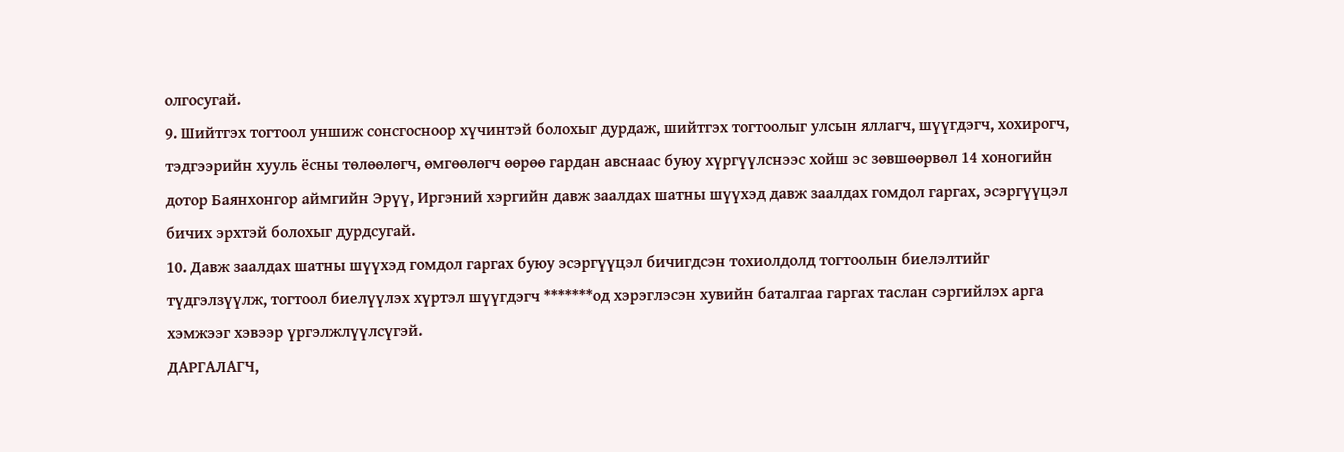олгосугай.
9. Шийтгэх тогтоол уншиж сонсгосноор хүчинтэй болохыг дурдаж, шийтгэх тогтоолыг улсын яллагч, шүүгдэгч, хохирогч, тэдгээрийн хууль ёсны төлөөлөгч, өмгөөлөгч өөрөө гардан авснаас буюу хүргүүлснээс хойш эс зөвшөөрвөл 14 хоногийн дотор Баянхонгор аймгийн Эрүү, Иргэний хэргийн давж заалдах шатны шүүхэд давж заалдах гомдол гаргах, эсэргүүцэл бичих эрхтэй болохыг дурдсугай.
10. Давж заалдах шатны шүүхэд гомдол гаргах буюу эсэргүүцэл бичигдсэн тохиолдолд тогтоолын биелэлтийг түдгэлзүүлж, тогтоол биелүүлэх хүртэл шүүгдэгч *******од хэрэглэсэн хувийн баталгаа гаргах таслан сэргийлэх арга хэмжээг хэвээр үргэлжлүүлсүгэй.
ДАРГАЛАГЧ,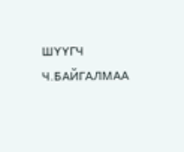ШҮҮГЧ Ч.БАЙГАЛМАА